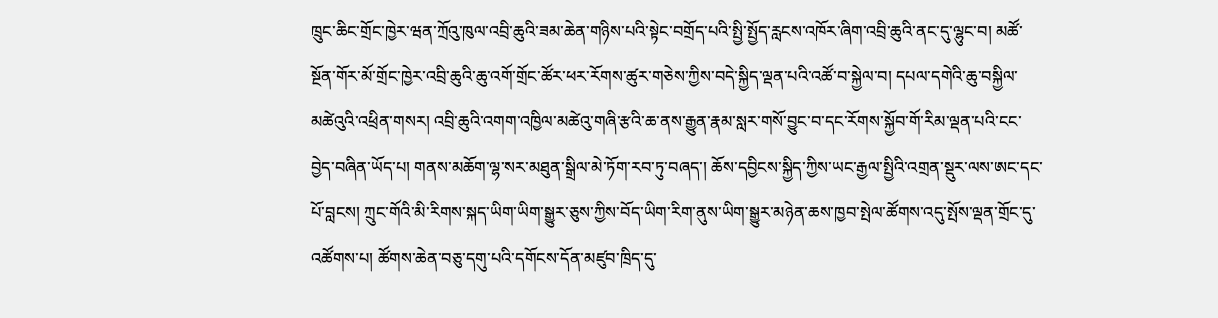ཁྲུང་ཆིང་གྲོང་ཁྱེར་ཝན་ཀྲོའུ་ཁུལ་འབྲི་ཆུའི་ཟམ་ཆེན་གཉིས་པའི་སྟེང་བགྲོད་པའི་སྤྱི་སྤྱོད་རླངས་འཁོར་ཞིག་འབྲི་ཆུའི་ནང་དུ་ལྷུང་བ། མཚོ་སྔོན་གོར་མོ་གྲོང་ཁྱེར་འབྲི་ཆུའི་ཆུ་འགོ་གྲོང་ཚོར་ཕར་རོགས་ཚུར་གཅེས་ཀྱིས་བདེ་སྐྱིད་ལྡན་པའི་འཚོ་བ་སྐྱེལ་བ། དཔལ་དགེའི་ཆུ་བསྐྱིལ་མཚེའུའི་འཕྲིན་གསར། འབྲི་ཆུའི་འགག་འཁྱིལ་མཚེའུ་གཞི་རྩའི་ཆ་ནས་རྒྱུན་རྣམ་སླར་གསོ་བྱུང་བ་དང་རོགས་སྐྱོབ་གོ་རིམ་ལྡན་པའི་ངང་བྱེད་བཞིན་ཡོད་པ། གནས་མཆོག་ལྷ་སར་མཐུན་སྒྲིལ་མེ་ཏོག་རབ་ཏུ་བཞད་། ཆོས་དབྱིངས་སྐྱིད་ཀྱིས་ཡང་རྒྱལ་སྤྱིའི་འགྲན་སྡུར་ལས་ཨང་དང་པོ་བླངས། ཀྲུང་གོའི་མི་རིགས་སྐད་ཡིག་ཡིག་སྒྱུར་ཅུས་ཀྱིས་བོད་ཡིག་རིག་ནུས་ཡིག་སྒྱུར་མཉེན་ཆས་ཁྱབ་སྤེལ་ཚོགས་འདུ་སྤོས་ལྡན་གྲོང་དུ་འཚོགས་པ། ཚོགས་ཆེན་བཅུ་དགུ་པའི་དགོངས་དོན་མཛུབ་ཁྲིད་དུ་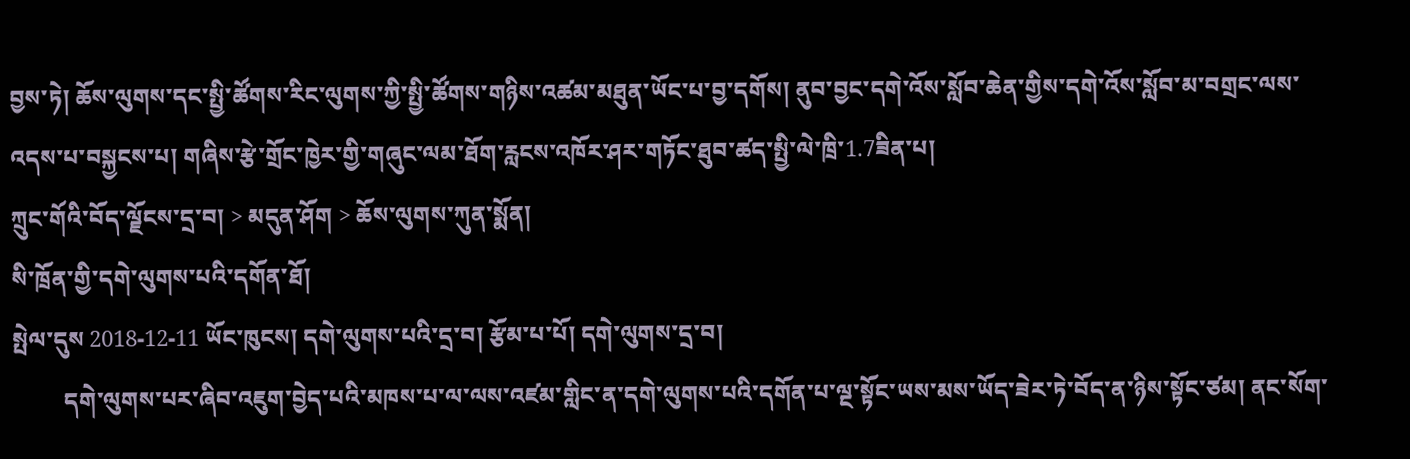བྱས་ཏེ། ཆོས་ལུགས་དང་སྤྱི་ཚོགས་རིང་ལུགས་ཀྱི་སྤྱི་ཚོགས་གཉིས་འཚམ་མཐུན་ཡོང་པ་བྱ་དགོས། ནུབ་བྱང་དགེ་འོས་སློབ་ཆེན་གྱིས་དགེ་འོས་སློབ་མ་བགྲང་ལས་འདས་པ་བསྐྱངས་པ། གཞིས་རྩེ་གྲོང་ཁྱེར་གྱི་གཞུང་ལམ་ཐོག་རླངས་འཁོར་ཤར་གཏོང་ཐུབ་ཚད་སྤྱི་ལེ་ཁྲི་1.7ཟིན་པ།
ཀྲུང་གོའི་བོད་ལྗོངས་དྲ་བ། > མདུན་ཤོག > ཆོས་ལུགས་ཀུན་སྨོན།
སི་ཁྲོན་གྱི་དགེ་ལུགས་པའི་དགོན་ཐོ།
སྤེལ་དུས 2018-12-11 ཡོང་ཁུངས། དགེ་ལུགས་པའི་དྲ་བ། རྩོམ་པ་པོ། དགེ་ལུགས་དྲ་བ།
         དགེ་ལུགས་པར་ཞིབ་འཇུག་བྱེད་པའི་མཁས་པ་ལ་ལས་འཛམ་གླིང་ན་དགེ་ལུགས་པའི་དགོན་པ་ལྔ་སྟོང་ཡས་མས་ཡོད་ཟེར་ཏེ་བོད་ན་ཉིས་སྟོང་ཙམ། ནང་སོག་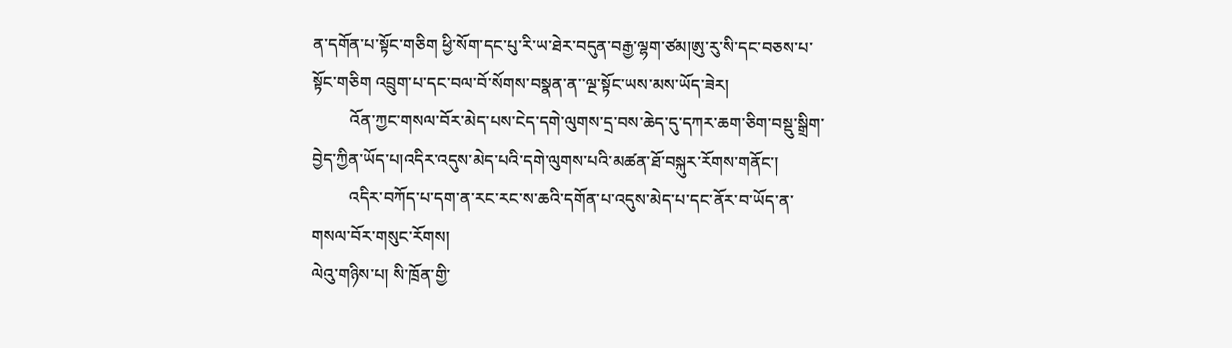ན་དགོན་པ་སྟོང་གཅིག ཕྱི་སོག་དང་པུ་རི་ཡ་ཐེར་བདུན་བརྒྱ་ལྷག་ཙམ།ཨུ་རུ་སི་དང་བཅས་པ་སྟོང་གཅིག འབྲུག་པ་དང་བལ་བོ་སོགས་བསྣན་ན་་ལྔ་སྟོང་ཡས་མས་ཡོད་ཟེར།
         འོན་ཀྱང་གསལ་བོར་མེད་པས་ངེད་དགེ་ལུགས་དྲ་བས་ཆེད་དུ་དཀར་ཆག་ཅིག་བསྡུ་སྒྲིག་བྱེད་ཀྱིན་ཡོད་པ།འདིར་འདུས་མེད་པའི་དགེ་ལུགས་པའི་མཚན་ཐོ་བསྐུར་རོགས་གནོང་།
         འདིར་བཀོད་པ་དག་ན་རང་རང་ས་ཆའི་དགོན་པ་འདུས་མེད་པ་དང་ནོར་བ་ཡོད་ན་གསལ་བོར་གསུང་རོགས།
ལེའུ་གཉིས་པ། སི་ཁྲོན་གྱི་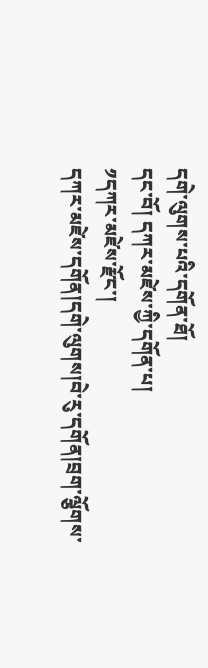དགེ་ལུགས་པའི་དགོན་ཐོ།
དང་བོ། དཀར་མཛེས་ཀྱི་དགོན་པ།
༡དཀར་མཛེས་རྫོང་།
དཀར་མཛེས་དགོན།དགེ་ལུགས།བེ་རུ་དགོན།བྲག་ལྕོགས་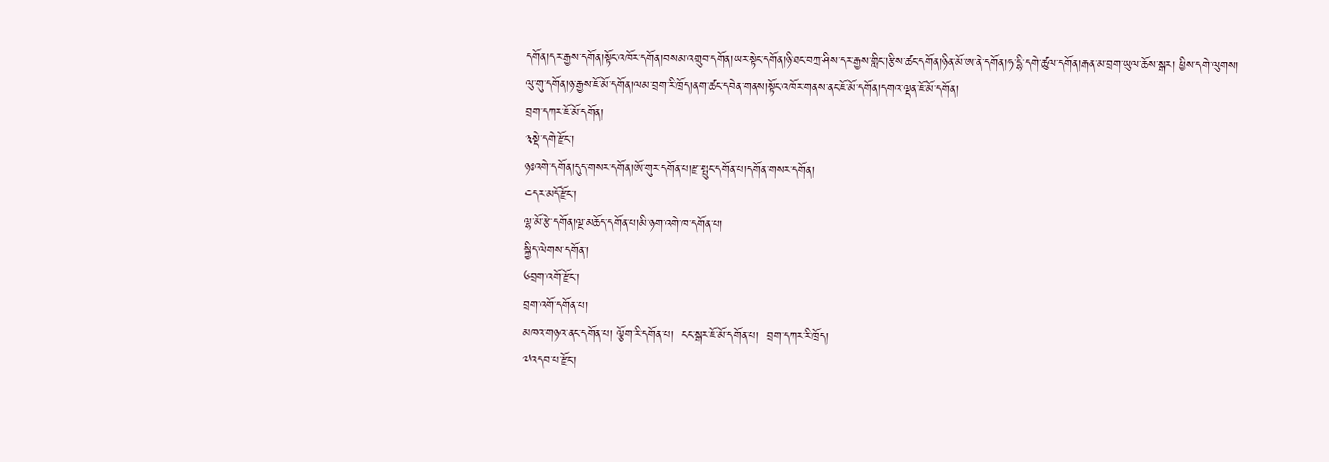དགོན།དར་རྒྱས་དགོན།སྟོང་འཁོར་དགོན།བསམ་འགྲུབ་དགོན།ཡར་སྟེང་དགོན།ཉི་ཐང་བཀྲ་ཤིས་དར་རྒྱས་གླིང་།རྩིས་ཚང་དགོན།ཉིན་མོ་ཨ་ནེ་དགོན།ཧ་དྷི་དགེ་ཚུལ་དགོན།རྒན་མ་བྲག་ཡུལ་ཆོས་སྒར། ཕྱིས་དགེ་ལུགས།
ལུ་གུ་དགོན།ཉ་རྒྱས་ཇོ་མོ་དགོན།ལམ་བྲག་རི་ཁྲོད།ནག་ཚང་དབེན་གནས།སྟོང་འཁོར་གནས་ནང་ཇོ་མོ་དགོན།དགའ་ལྡན་ཇོ་མོ་དགོན།
བྲག་དཀར་ཇོ་མོ་དགོན།
༣སྡེ་དགེ་རྫོང་།
ཉཿའགེ་དགོན།དུད་གསར་དགོན།ཨོ་གུར་དགོན་པ།རྫ་སྤུང་དགོན་པ།དགོན་གསར་དགོན།
༤དར་མདོ་རྫོང་།
ལྷ་མོ་རྩེ་དགོན།ལྔ་མཆོད་དགོན་པ།མི་ཉག་འགེ་ཁ་དགོན་པ།
སྐྱིད་ལེགས་དགོན་།
༦བྲག་འགོ་རྫོང་།
བྲག་འགོ་དགོན་པ།
མཁའ་གཉའ་ནང་དགོན་པ། ལྕོག་རི་དགོན་པ།  ངང་སྒར་ཇོ་མོ་དགོན་པ།  བྲག་དཀར་རི་ཁྲོད།
༧འདབ་པ་རྫོང་།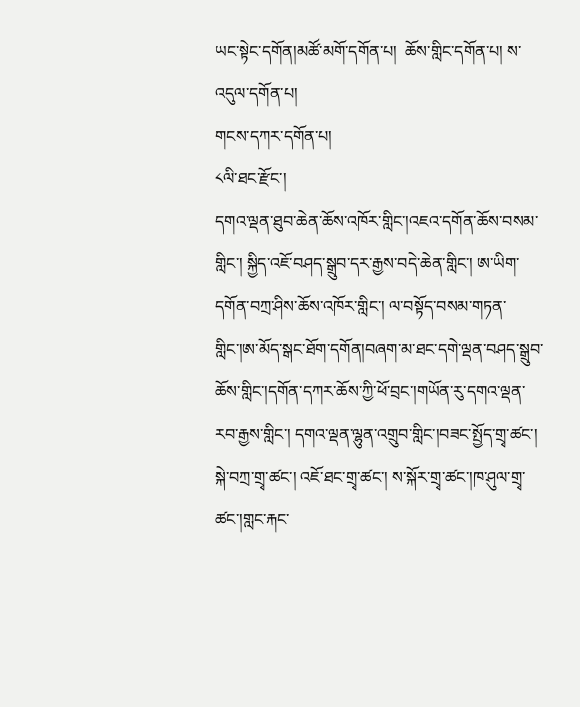ཡང་སྟེང་དགོན།མཚོ་མགོ་དགོན་པ།  ཆོས་གླིང་དགོན་པ། ས་འདུལ་དགོན་པ།
གངས་དཀར་དགོན་པ།
༨ལི་ཐང་རྫོང་།
དགའ་ལྡན་ཐུབ་ཆེན་ཆོས་འཁོར་གླིང་།འཇའ་དགོན་ཆོས་བསམ་གླིང་། སྐྱིད་འཇོ་བཤད་སྒྲུབ་དར་རྒྱས་བདེ་ཆེན་གླིང་། ཨ་ཡིག་དགོན་བཀྲ་ཤིས་ཆོས་འཁོར་གླིང་། ལ་བསྟོད་བསམ་གཏན་གླིང་།ཨ་མོད་སྒང་ཐོག་དགོན།བཞག་མ་ཐང་དགེ་ལྡན་བཤད་སྒྲུབ་ཆོས་གླིང་།དགོན་དཀར་ཆོས་ཀྱི་ཕོ་བྲང་།གཡོན་རུ་དགའ་ལྡན་རབ་རྒྱས་གླིང་། དགའ་ལྡན་ལྷུན་འགྲུབ་གླིང་།བཟང་སྤྱོད་གྲྭ་ཚང་། སྐེ་བཀྲ་གྲྭ་ཚང་། འཇོ་ཐང་གྲྭ་ཚང་། ས་སྐོར་གྲྭ་ཚང་།ཁ་ཤུལ་གྲྭ་ཚང་།གླང་རྐང་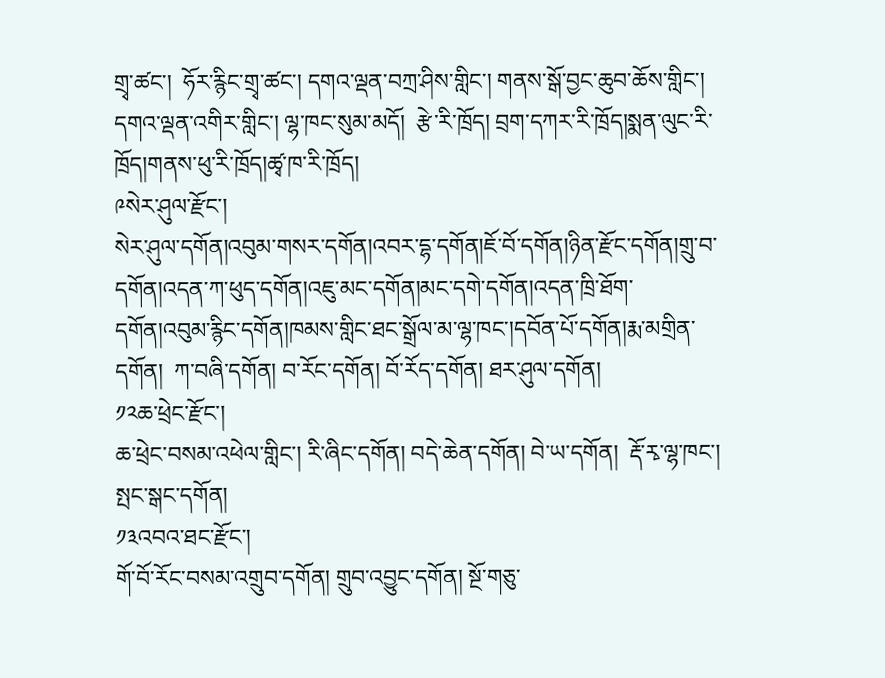གྲྭ་ཚང་།  ཧོར་རྙིང་གྲྭ་ཚང་། དགའ་ལྡན་བཀྲ་ཤིས་གླིང་། གནས་སྒོ་བྱང་ཆུབ་ཆོས་གླིང་། དགའ་ལྡན་འགིར་གླིང་། ལྷ་ཁང་སུམ་མདོ།  རྩེ་རི་ཁྲོད། བྲག་དཀར་རི་ཁྲོད།སྨན་ལུང་རི་ཁྲོད།གནས་ཕུ་རི་ཁྲོད།ཚྭ་ཁ་རི་ཁྲོད།
༩སེར་ཤུལ་རྫོང་།
སེར་ཤུལ་དགོན།འབུམ་གསར་དགོན།འབར་དྷ་དགོན།ཇོ་བོ་དགོན།ཉིན་རྫོང་དགོན།གྲུ་བ་དགོན།འདན་ཀ་ཕུད་དགོན།འཇུ་མང་དགོན།མང་དགེ་དགོན།འདན་ཁྲི་ཐོག་དགོན།འབུམ་རྙིང་དགོན།ཁམས་གླིང་ཐང་སྒྲོལ་མ་ལྷ་ཁང་།དབོན་པོ་དགོན།རྨ་མགྲིན་དགོན།  ཀ་བཞི་དགོན། བ་རོང་དགོན། བོ་རོད་དགོན། ཐར་ཤུལ་དགོན།
༡༢ཆ་ཕྲེང་རྫོང་།
ཆ་ཕྲེང་བསམ་འཕེལ་གླིང་། རི་ཞིང་དགོན། བདེ་ཆེན་དགོན། བེ་ཡ་དགོན།  རྡོ་རྭ་ལྷ་ཁང་། སྤང་སྒང་དགོན།
༡༣འབའ་ཐང་རྫོང་།
གོ་བོ་རོང་བསམ་འགྲུབ་དགོན། གྲུབ་འབྱུང་དགོན། སྔོ་གཅུ་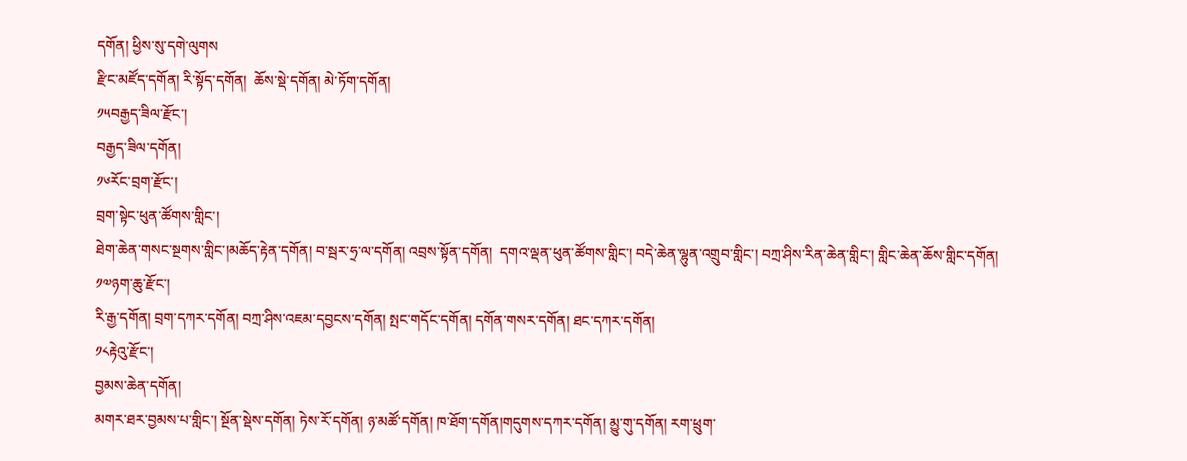དགོན། ཕྱིས་སུ་དགེ་ལུགས
རྫིང་མཛོད་དགོན། རི་སྟོད་དགོན།  ཆོས་སྡེ་དགོན། མེ་ཏོག་དགོན།
༡༥བརྒྱད་ཟིལ་རྫོང་།
བརྒྱད་ཟིལ་དགོན།
༡༦རོང་བྲག་རྫོང་།
བྲག་སྟེང་ཕུན་ཚོགས་གླིང་།
ཐེག་ཆེན་གསང་སྔགས་གླིང་།མཆོད་རྟེན་དགོན། བ་སྦར་ཧྲ་ལ་དགོན། འབྲས་སྟོན་དགོན།  དགའ་ལྡན་ཕུན་ཚོགས་གླིང་། བདེ་ཆེན་ལྷུན་འགྲུབ་གླིང་། བཀྲ་ཤིས་རིན་ཆེན་གླིང་། གླིང་ཆེན་ཆོས་གླིང་དགོན།
༡༧ཉག་ཆུ་རྫོང་།
རི་རྒྱ་དགོན། བྲག་དཀར་དགོན། བཀྲ་ཤིས་འཇམ་དབྱངས་དགོན། སྤང་གདོང་དགོན། དགོན་གསར་དགོན། ཐང་དཀར་དགོན།
༡༨རྟེའུ་རྫོང་།
བྱམས་ཆེན་དགོན།
མགར་ཐར་བྱམས་པ་གླིང་། སྔོན་སྡེས་དགོན། ཏེས་རོ་དགོན། ཉ་མཚོ་དགོན། ཁ་ཐོག་དགོན།གདུགས་དཀར་དགོན། མྱུ་གུ་དགོན། རག་ཕྲུག་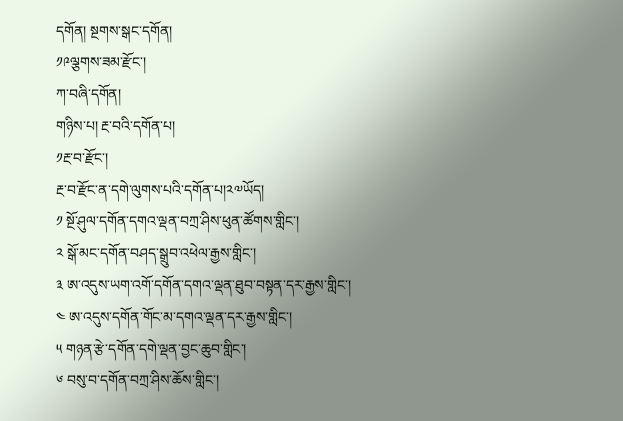དགོན། སྔགས་སྒང་དགོན།
༡༩ལྕགས་ཟམ་རྫོང་།
ཀ་བཞི་དགོན།
གཉིས་པ། རྔ་བའི་དགོན་པ།
༡རྔ་བ་རྫོང་།
རྔ་བ་རྫོང་ན་དགེ་ལུགས་པའི་དགོན་པ།༢༧ཡོད།
༡ སྔོ་ཤུལ་དགོན་དགའ་ལྡན་བཀྲ་ཤིས་ཕུན་ཚོགས་གླིང་།
༢ སྒོ་མང་དགོན་བཤད་སྒྲུབ་འཕེལ་རྒྱས་གླིང་།
༣ ཨ་འདུས་ཡག་འགོ་དགོན་དགའ་ལྡན་ཐུབ་བསྟན་དར་རྒྱས་གླིང་།
༤ ཨ་འདུས་དགོན་གོང་མ་དགའ་ལྡན་དར་རྒྱས་གླིང་།
༥ གཉན་རྩེ་དགོན་དགེ་ལྡན་བྱང་ཆུབ་གླིང་།
༦ བསུ་བ་དགོན་བཀྲ་ཤིས་ཆོས་གླིང་།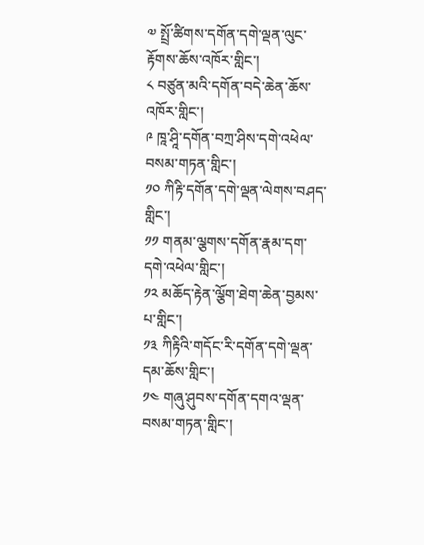༧ སྤྲོ་ཚིགས་དགོན་དགེ་ལྡན་ལུང་རྟོགས་ཆོས་འཁོར་གླིང་།
༨ བཙུན་མའི་དགོན་བདེ་ཆེན་ཆོས་འཁོར་གླིང་།
༩ ཁཱ་ཤཱི་དགོན་བཀྲ་ཤིས་དགེ་འཕེལ་བསམ་གཏན་གླིང་།
༡༠ ཀིརྟི་དགོན་དགེ་ལྡན་ལེགས་བཤད་གླིང་།
༡༡ གནམ་ལྕགས་དགོན་རྣམ་དག་དགེ་འཕེལ་གླིང་།
༡༢ མཆོད་རྟེན་ལྕོག་ཐེག་ཆེན་བྱམས་པ་གླིང་།
༡༣ ཀིརྟིའི་གདོང་རི་དགོན་དགེ་ལྡན་དམ་ཆོས་གླིང་།
༡༤ གཞུ་ཤུབས་དགོན་དགའ་ལྡན་བསམ་གཏན་གླིང་།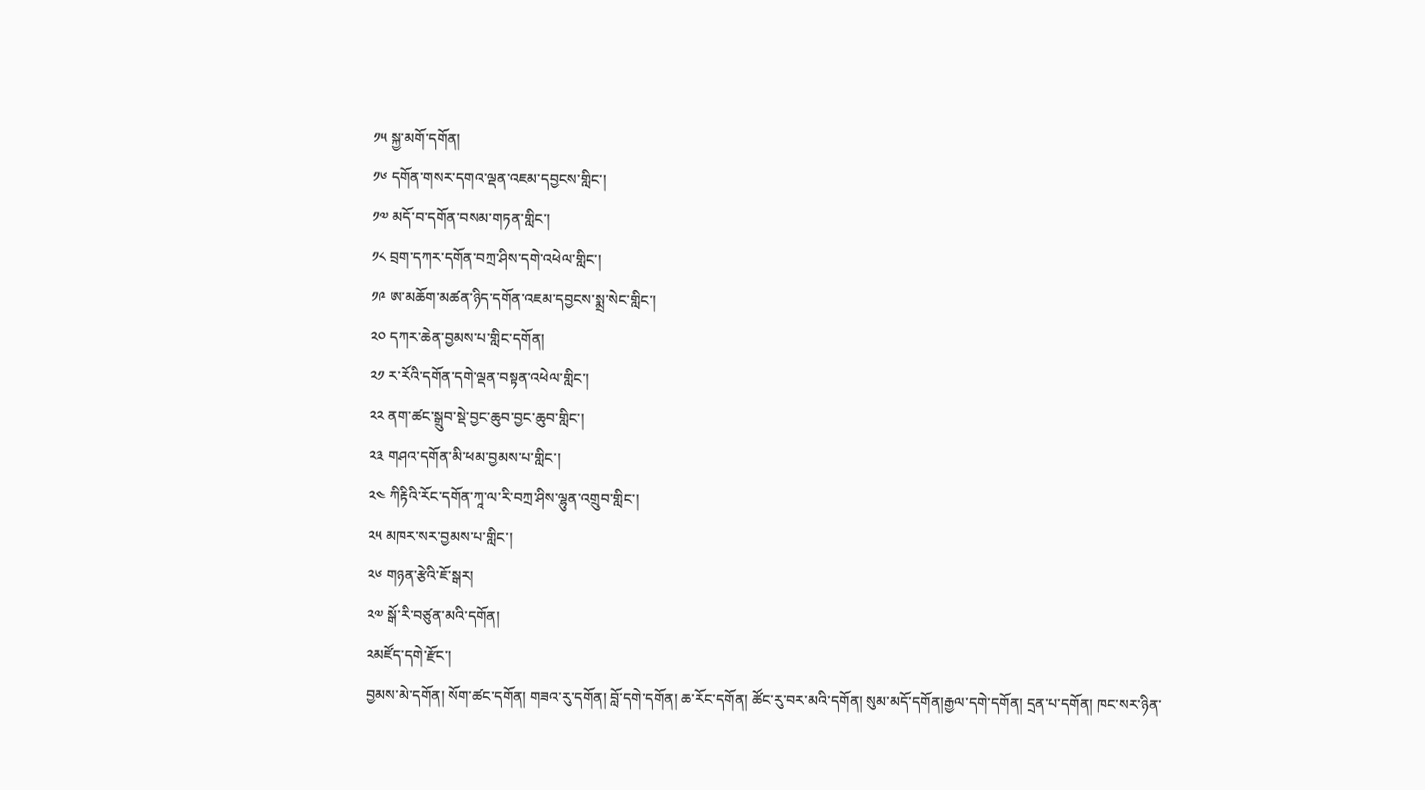༡༥ སྐྱ་མགོ་དགོན།
༡༦ དགོན་གསར་དགའ་ལྡན་འཇམ་དབྱངས་གླིང་།
༡༧ མདོ་བ་དགོན་བསམ་གཏན་གླིང་།
༡༨ བྲག་དཀར་དགོན་བཀྲ་ཤིས་དགེ་འཕེལ་གླིང་།
༡༩ ཨ་མཆོག་མཚན་ཉིད་དགོན་འཇམ་དབྱངས་སྨྲ་སེང་གླིང་།
༢༠ དཀར་ཆེན་བྱམས་པ་གླིང་དགོན།
༢༡ ར་རོའི་དགོན་དགེ་ལྡན་བསྟན་འཕེལ་གླིང་།
༢༢ ནག་ཚང་སྒྲུབ་སྡེ་བྱང་ཆུབ་བྱང་ཆུབ་གླིང་།
༢༣ གཤའ་དགོན་མི་ཕམ་བྱམས་པ་གླིང་།
༢༤ ཀིརྟིའི་རོང་དགོན་ཀཱ་ལ་རི་བཀྲ་ཤིས་ལྷུན་འགྲུབ་གླིང་།
༢༥ མཁར་སར་བྱམས་པ་གླིང་།
༢༦ གཉན་རྩེའི་ཇོ་སྒར།
༢༧ སྒོ་རི་བཙུན་མའི་དགོན།
༢མཛོད་དགེ་རྫོང་།
བྱམས་མེ་དགོན། སོག་ཚང་དགོན། གཟའ་རུ་དགོན། བློ་དགེ་དགོན། ཆ་རོང་དགོན། ཚོང་རུ་བར་མའི་དགོན། སུམ་མདོ་དགོན།རྒྱལ་དགེ་དགོན། དྲན་པ་དགོན། ཁང་སར་ཉིན་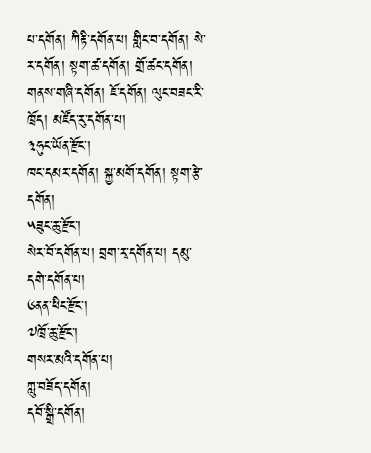པ་དགོན། ཀིརྟི་དགོན་པ། གླིང་བ་དགོན། སེ་ར་དགོན། སྟག་ཚ་དགོན། གྲོ་ཚང་དགོན། གནས་གཞི་དགོན། ཇོ་དགོན། ལུང་བཟང་རི་ཁྲོད། མཛོད་རུ་དགོན་པ།
༣ཧུང་ཡོན་རྫོང་།
ཁང་དམར་དགོན། སྐྱ་མགོ་དགོན། སྟག་རྩེ་དགོན།
༥ཟུང་ཆུ་རྫོང་།
སེར་བོ་དགོན་པ། བྲག་རྭ་དགོན་པ། དམུ་དགེ་དགོན་པ།
༦ནན་ཕིང་རྫོང་།
༧ཁྲོ་ཆུ་རྫོང་།
གསར་མའི་དགོན་པ།
ཀླུ་བཟོད་དགོན།
དབོ་སྒྲི་དགོན།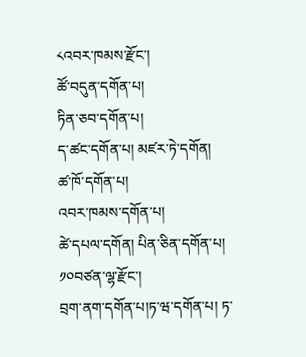༨འབར་ཁམས་རྫོང་།
ཚོ་བདུན་དགོན་པ།
ཏིན་ཅབ་དགོན་པ།
ད་ཚང་དགོན་པ། མཛར་ཏེ་དགོན།
ཚ་ཁོ་དགོན་པ།
འབར་ཁམས་དགོན་པ།
ཚེ་དཔལ་དགོན། པིན་ཅིན་དགོན་པ།
༡༠བཙན་ལྷ་རྫོང་།
བྲག་ནག་དགོན་པ།ཏ་ཝ་དགོན་པ། ཏ་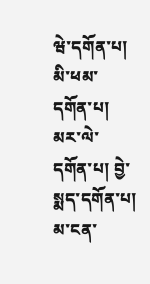ཝེ་དགོན་པ། མི་ཕམ་དགོན་པ། མར་ལེ་དགོན་པ། བྱེ་སྨད་དགོན་པ། མ་ངན་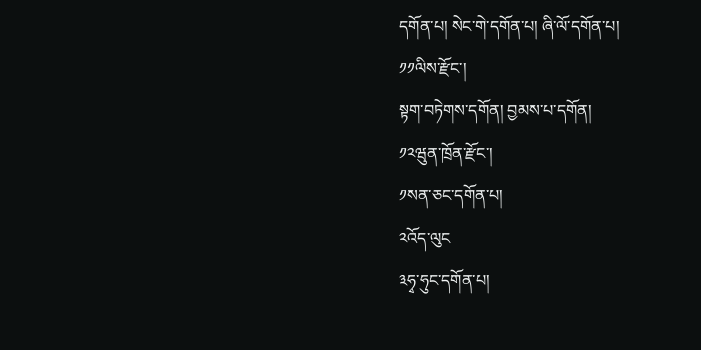དགོན་པ། སེང་གེ་དགོན་པ། ཞི་ལོ་དགོན་པ།
༡༡ལིས་རྫོང་།
སྟག་བཏེགས་དགོན། བྱམས་པ་དགོན།
༡༢ཝུན་ཁྲོན་རྫོང་།
༡སན་ཅང་དགོན་པ།
༢འོད་ལུང
༣ཧྭ་ཧུང་དགོན་པ།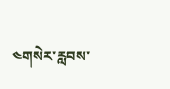༤གསེར་རླབས་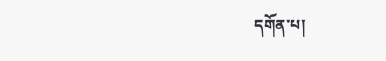དགོན་པ།